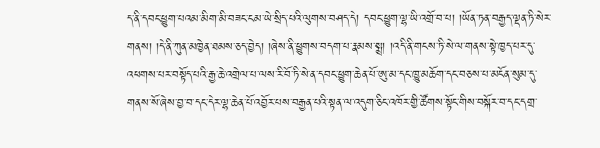ད་ནི་དབང་ཕྱུག་པའམ་མིག་མི་བཟང་ངམ་ཡེ་སྲིད་པའི་ལུགས་བཤད་དེ། དབང་ཕྱུག་ལྷ་ཡི་འགྲོ་བ་པ། །ཡོན་ཏན་བརྒྱད་ལྡན་ཏི་སེར་གནས། །དེ་ནི་ཀུན་མཁྱེན་ཐམས་ཅད་བྱེད། །ཞེས་ནི་ཕྱུགས་བདག་པ་རྣམས་སྨྲ། །འདི་ནི་གངས་ཏི་སེ་ལ་གནས་སྟེ་ཁྱད་པར་དུ་འཕགས་པར་བསྟོད་པའི་རྒྱ་ཆེ་འགྲེལ་པ་ལས་རི་བོ་ཏི་སེ་ན་དབང་ཕྱུག་ཆེན་པོ་ཨུ་མ་དང་ཁྱུ་མཆོག་དང་བཅས་པ་མངོན་སུམ་དུ་གནས་སོ་ཞེས་བྱ་བ་དང་དེར་ལྷ་ཆེན་པོ་འབྱོར་པས་བརྒྱན་པའི་སྟན་ལ་འདུག་ཅིང་འཁོར་གྱི་ཚོགས་སྟོང་གིས་བསྐོར་བ་དང་དགྲ་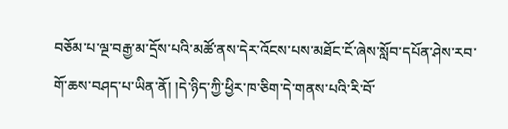བཅོམ་པ་ལྔ་བརྒྱ་མ་དྲོས་པའི་མཚོ་ནས་དེར་འོངས་པས་མཐོང་ངོ་ཞེས་སློབ་དཔོན་ཤེས་རབ་གོ་ཆས་བཤད་པ་ཡིན་ནོ། །དེ་ཉིད་ཀྱི་ཕྱིར་ཁ་ཅིག་དེ་གནས་པའི་རི་བོ་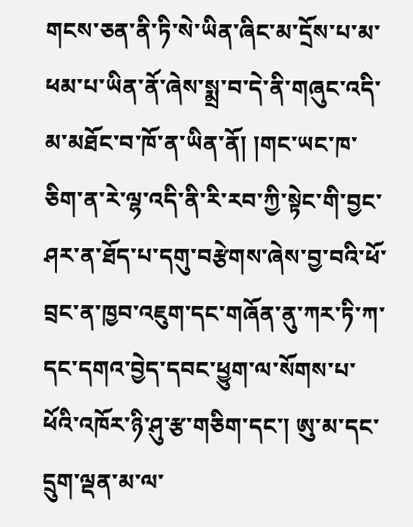གངས་ཅན་ནི་ཏི་སེ་ཡིན་ཞིང་མ་དྲོས་པ་མ་ཕམ་པ་ཡིན་ནོ་ཞེས་སྨྲ་བ་དེ་ནི་གཞུང་འདི་མ་མཐོང་བ་ཁོ་ན་ཡིན་ནོ། །གང་ཡང་ཁ་ཅིག་ན་རེ་ལྷ་འདི་ནི་རི་རབ་ཀྱི་སྟེང་གི་བྱང་ཤར་ན་ཐོད་པ་དགུ་བརྩེགས་ཞེས་བྱ་བའི་ཕོ་བྲང་ན་ཁྱབ་འཇུག་དང་གཞོན་ནུ་ཀར་ཏི་ཀ་དང་དགའ་བྱེད་དབང་ཕྱུག་ལ་སོགས་པ་ཕོའི་འཁོར་ཉི་ཤུ་རྩ་གཅིག་དང་། ཨུ་མ་དང་དྲུག་ལྡན་མ་ལ་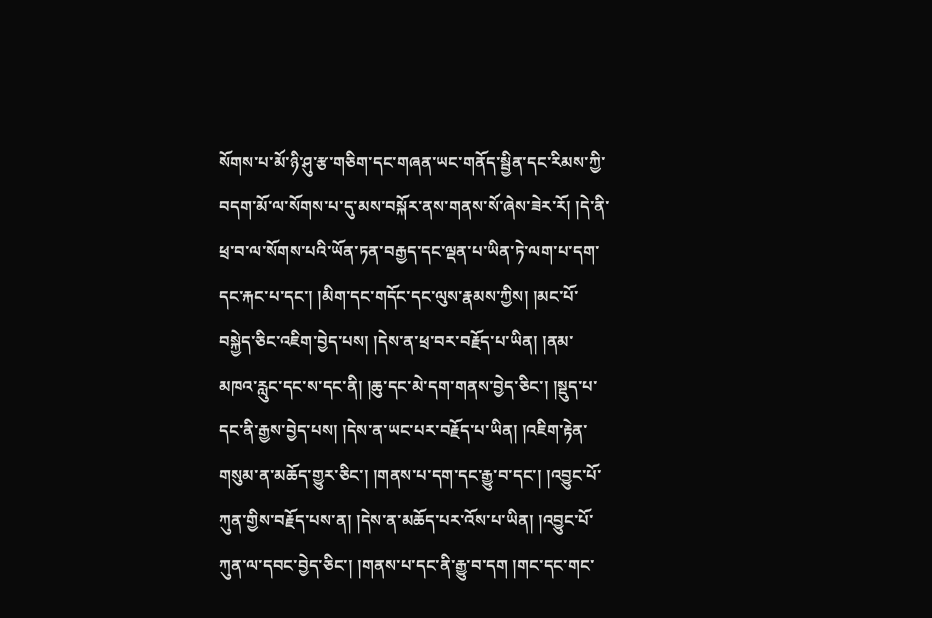སོགས་པ་མོ་ཉི་ཤུ་རྩ་གཅིག་དང་གཞན་ཡང་གནོད་སྦྱིན་དང་རིམས་ཀྱི་བདག་མོ་ལ་སོགས་པ་དུ་མས་བསྐོར་ནས་གནས་སོ་ཞེས་ཟེར་རོ། །དེ་ནི་ཕྲ་བ་ལ་སོགས་པའི་ཡོན་ཏན་བརྒྱད་དང་ལྡན་པ་ཡིན་ཏེ་ལག་པ་དག་དང་རྐང་པ་དང་། །མིག་དང་གདོང་དང་ལུས་རྣམས་ཀྱིས། །མང་པོ་བསྐྱེད་ཅིང་འཇིག་བྱེད་པས། །དེས་ན་ཕྲ་བར་བརྗོད་པ་ཡིན། །ནམ་མཁའ་རླུང་དང་ས་དང་ནི། །ཆུ་དང་མེ་དག་གནས་བྱེད་ཅིང་། །སྡུད་པ་དང་ནི་རྒྱས་བྱེད་པས། །དེས་ན་ཡང་པར་བརྗོད་པ་ཡིན། །འཇིག་རྟེན་གསུམ་ན་མཆོད་གྱུར་ཅིང་། །གནས་པ་དག་དང་རྒྱུ་བ་དང་། །འབྱུང་པོ་ཀུན་གྱིས་བརྗོད་པས་ན། །དེས་ན་མཆོད་པར་འོས་པ་ཡིན། །འབྱུང་པོ་ཀུན་ལ་དབང་བྱེད་ཅིང་། །གནས་པ་དང་ནི་རྒྱུ་བ་དག །གང་དང་གང་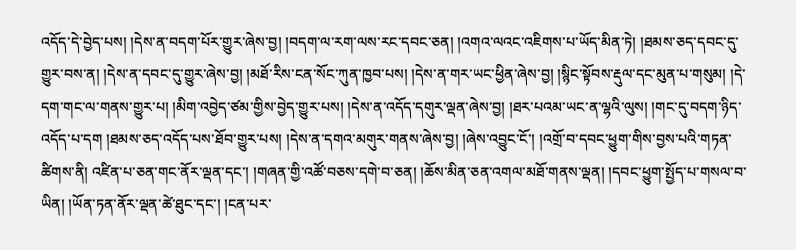འདོད་དེ་བྱེད་པས། །དེས་ན་བདག་པོར་གྱུར་ཞེས་བྱ། །བདག་ལ་རག་ལས་རང་དབང་ཅན། །འགའ་ལའང་འཇིགས་པ་ཡོད་མིན་ཏེ། །ཐམས་ཅད་དབང་དུ་གྱུར་བས་ན། །དེས་ན་དབང་དུ་གྱུར་ཞེས་བྱ། །མཐོ་རིས་ངན་སོང་ཀུན་ཁྱབ་པས། །དེས་ན་གར་ཡང་ཕྱིན་ཞེས་བྱ། །སྙིང་སྟོབས་རྡུལ་དང་མུན་པ་གསུམ། །དེ་དག་གང་ལ་གནས་གྱུར་པ། །མིག་འབྱེད་ཙམ་གྱིས་བྱེད་གྱུར་པས། །དེས་ན་འདོད་དགུར་ལྡན་ཞེས་བྱ། །ཐར་པའམ་ཡང་ན་ལྷའི་ལུས། །གང་དུ་བདག་ཉིད་འདོད་པ་དག །ཐམས་ཅད་འདོད་པས་ཐོབ་གྱུར་པས། །དེས་ན་དགའ་མགུར་གནས་ཞེས་བྱ། །ཞེས་འབྱུང་ངོ་། །འགྲོ་བ་དབང་ཕྱུག་གིས་བྱས་པའི་གཏན་ཚིགས་ནི། འཛིན་པ་ཅན་གང་ནོར་ལྡན་དང་། །གཞན་གྱི་འཚོ་བཅས་དགེ་བ་ཅན། །ཆོས་མིན་ཅན་འགལ་མཐོ་གནས་ལྡན། །དབང་ཕྱུག་སྤྱོད་པ་གསལ་བ་ཡིན། །ཡོན་ཏན་ནོར་ལྡན་ཚེ་ཐུང་དང་། །ངན་པར་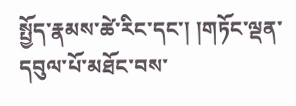སྤྱོད་རྣམས་ཚེ་རིང་དང་། །གཏོང་ལྡན་དབུལ་པོ་མཐོང་བས་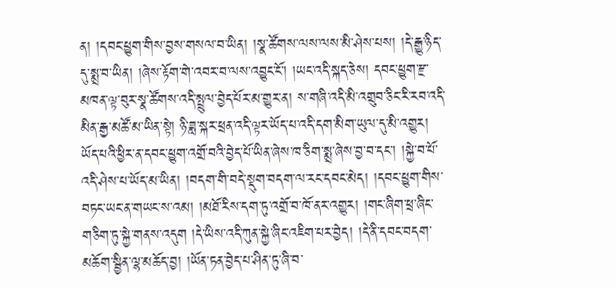ན། །དབང་ཕྱུག་གིས་བྱས་གསལ་བ་ཡིན། །སྣ་ཚོགས་ལས་ལས་མི་ཤེས་པས། །དེ་རྒྱུ་ཉིད་དུ་སྨྲ་བ་ཡིན། །ཞེས་རྟོག་གེ་འབར་བ་ལས་འབྱུང་ངོ་། །ཡང་འདི་སྐད་ཅེས། དབང་ཕྱུག་རྫ་མཁན་ལྟ་བུར་སྣ་ཚོགས་འདི་སྤྲུལ་བྱེད་པོར་མ་གྱུར་ན། ས་གཞི་འདི་མི་འགྲུབ་ཅིང་རི་རབ་འདི་མིན་རྒྱ་མཚོ་མ་ཡིན་སྟེ། ཉི་ཟླ་སྐར་ཕྲན་འདི་ལྟར་ཡོད་པ་འདི་དག་མིག་ཡུལ་དུ་མི་འགྱུར། ཡོད་པའི་ཕྱིར་ན་དབང་ཕྱུག་འགྲོ་བའི་བྱེད་པོ་ཡིན་ཞེས་ཁ་ཅིག་སྨྲ་ཞེས་བྱ་བ་དང་། །སྐྱེ་བ་པོ་འདི་ཤེས་པ་ཡོད་མ་ཡིན། །བདག་གི་བདེ་སྡུག་བདག་ལ་རང་དབང་མེད། །དབང་ཕྱུག་གིས་བཏང་ཡང་ན་གཡང་ས་འམ། །མཐོ་རིས་དག་ཏུ་འགྲོ་བ་ཁོ་ནར་འགྱུར། །གང་ཞིག་ཕྲ་ཞིང་གཅིག་ཏུ་སྐྱེ་གནས་འདུག །དེ་ཡིས་འདི་ཀུན་སྐྱེ་ཞིང་འཇིག་པར་བྱེད། །དེ་ནི་དབང་བདག་མཆོག་སྦྱིན་ལྷ་མཆོད་བྱ། །ཡོན་ཏན་བྱེད་པ་ཤིན་ཏུ་ཞི་བ་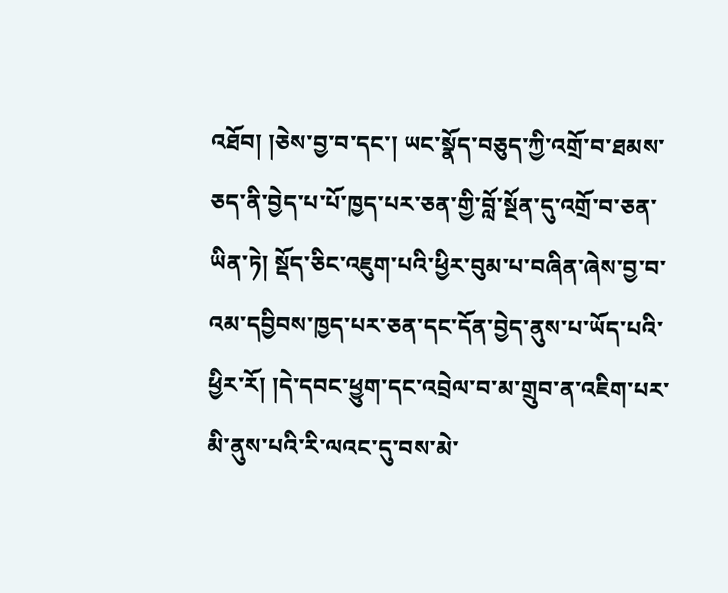འཐོབ། །ཅེས་བྱ་བ་དང་། ཡང་སྣོད་བཅུད་ཀྱི་འགྲོ་བ་ཐམས་ཅད་ནི་བྱེད་པ་པོ་ཁྱད་པར་ཅན་གྱི་བློ་སྔོན་དུ་འགྲོ་བ་ཅན་ཡིན་ཏེ། སྡོད་ཅིང་འཇུག་པའི་ཕྱིར་བུམ་པ་བཞིན་ཞེས་བྱ་བ་འམ་དབྱིབས་ཁྱད་པར་ཅན་དང་དོན་བྱེད་ནུས་པ་ཡོད་པའི་ཕྱིར་རོ། །དེ་དབང་ཕྱུག་དང་འབྲེལ་བ་མ་གྲུབ་ན་འཇིག་པར་མི་ནུས་པའི་རི་ལའང་དུ་བས་མེ་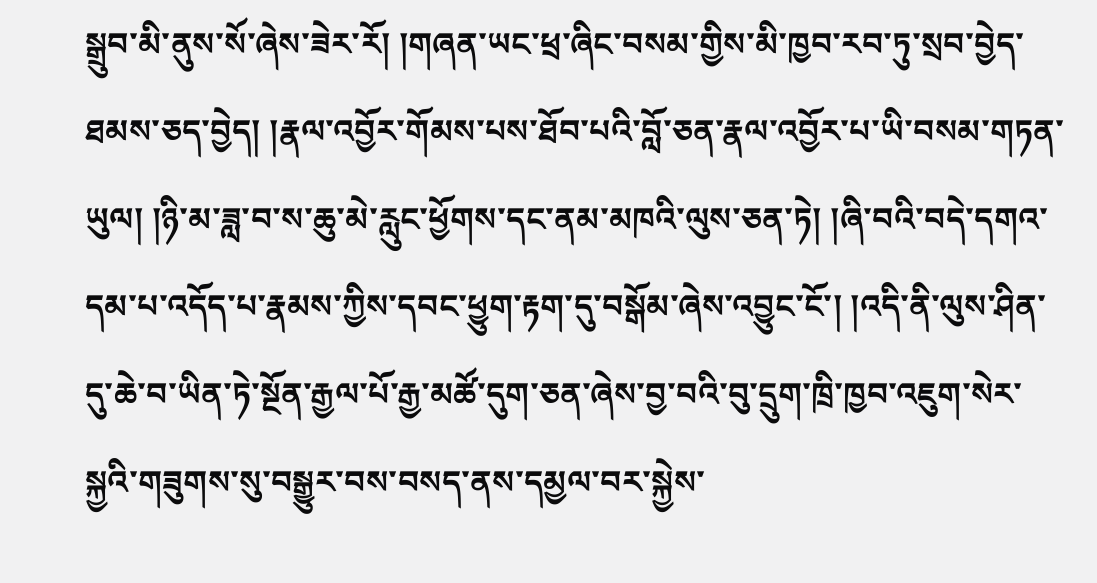སྒྲུབ་མི་ནུས་སོ་ཞེས་ཟེར་རོ། །གཞན་ཡང་ཕྲ་ཞིང་བསམ་གྱིས་མི་ཁྱབ་རབ་ཏུ་སྲབ་བྱེད་ཐམས་ཅད་བྱེད། །རྣལ་འབྱོར་གོམས་པས་ཐོབ་པའི་བློ་ཅན་རྣལ་འབྱོར་པ་ཡི་བསམ་གཏན་ཡུལ། །ཉི་མ་ཟླ་བ་ས་ཆུ་མེ་རླུང་ཕྱོགས་དང་ནམ་མཁའི་ལུས་ཅན་ཏེ། །ཞི་བའི་བདེ་དགའ་དམ་པ་འདོད་པ་རྣམས་ཀྱིས་དབང་ཕྱུག་རྟག་དུ་བསྒོམ་ཞེས་འབྱུང་ངོ་། །འདི་ནི་ལུས་ཤིན་དུ་ཆེ་བ་ཡིན་ཏེ་སྔོན་རྒྱལ་པོ་རྒྱ་མཚོ་དུག་ཅན་ཞེས་བྱ་བའི་བུ་དྲུག་ཁྲི་ཁྱབ་འཇུག་སེར་སྐྱའི་གཟུགས་སུ་བསྒྱུར་བས་བསད་ནས་དམྱལ་བར་སྐྱེས་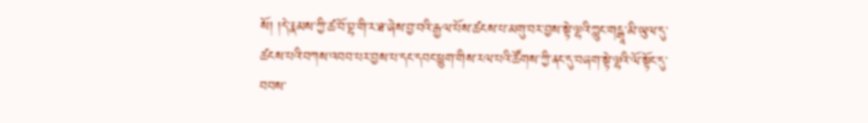སོ། །དེ་རྣམས་ཀྱི་ཚ་བོ་བྷ་གི་ར་ཐ་ཞེས་བྱ་བའི་རྒྱལ་པོས་ཚངས་པ་མགུ་བར་བྱས་སྟེ་ལྷའི་ཀླུང་གངྒཱ་མི་ཡུལ་དུ་ཚངས་པའི་བཀས་འབབ་པར་བྱས་པ་དང་དབང་ཕྱུག་གིས་རལ་པའི་ཚོགས་ཀྱི་ནང་དུ་བཞག་སྟེ་ལྷའི་ལོ་སྟོང་དུ་བབས་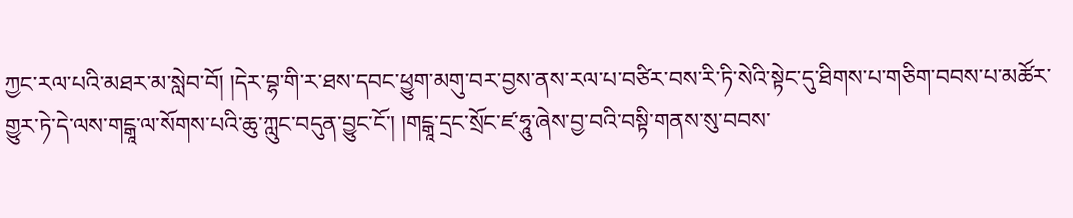ཀྱང་རལ་པའི་མཐར་མ་སླེབ་བོ། །དེར་བྷ་གི་ར་ཐས་དབང་ཕྱུག་མགུ་བར་བྱས་ནས་རལ་པ་བཙིར་བས་རི་ཏི་སེའི་སྟེང་དུ་ཐིགས་པ་གཅིག་བབས་པ་མཚོར་གྱུར་ཏེ་དེ་ལས་གངྒཱ་ལ་སོགས་པའི་ཆུ་ཀླུང་བདུན་བྱུང་ངོ་། །གངྒཱ་དྲང་སྲོང་ཛ་ཧཱུ་ཞེས་བྱ་བའི་བསྟི་གནས་སུ་བབས་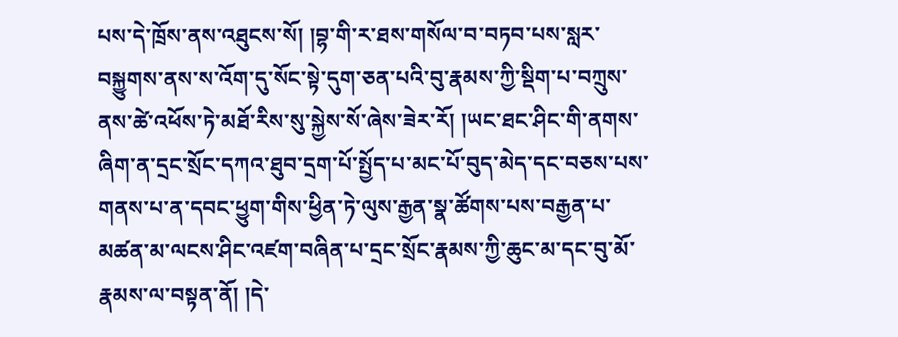པས་དེ་ཁྲོས་ནས་འཐུངས་སོ། །བྷ་གི་ར་ཐས་གསོལ་བ་བཏབ་པས་སླར་བསྐྱུགས་ནས་ས་འོག་དུ་སོང་སྟེ་དུག་ཅན་པའི་བུ་རྣམས་ཀྱི་སྡིག་པ་བཀྲུས་ནས་ཚེ་འཕོས་ཏེ་མཐོ་རིས་སུ་སྐྱེས་སོ་ཞེས་ཟེར་རོ། །ཡང་ཐང་ཤིང་གི་ནགས་ཞིག་ན་དྲང་སྲོང་དཀའ་ཐུབ་དྲག་པོ་སྤྱོད་པ་མང་པོ་བུད་མེད་དང་བཅས་པས་གནས་པ་ན་དབང་ཕྱུག་གིས་ཕྱིན་ཏེ་ལུས་རྒྱན་སྣ་ཚོགས་པས་བརྒྱན་པ་མཚན་མ་ལངས་ཤིང་འཛག་བཞིན་པ་དྲང་སྲོང་རྣམས་ཀྱི་ཆུང་མ་དང་བུ་མོ་རྣམས་ལ་བསྟན་ནོ། །དེ་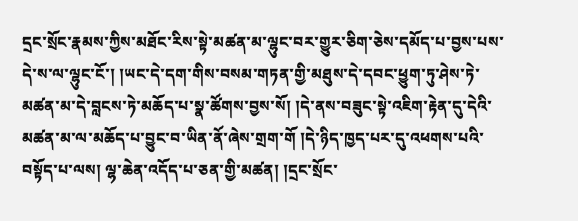དྲང་སྲོང་རྣམས་ཀྱིས་མཐོང་རིས་སྟེ་མཚན་མ་ལྷུང་བར་གྱུར་ཅིག་ཅེས་དམོད་པ་བྱས་པས་དེ་ས་ལ་ལྷུང་ངོ་། །ཡང་དེ་དག་གིས་བསམ་གཏན་གྱི་མཐུས་དེ་དབང་ཕྱུག་ཏུ་ཤེས་ཏེ་མཚན་མ་དེ་བླངས་ཏེ་མཆོད་པ་སྣ་ཚོགས་བྱས་སོ། །དེ་ནས་བཟུང་སྟེ་འཇིག་རྟེན་དུ་དེའི་མཚན་མ་ལ་མཆོད་པ་བྱུང་བ་ཡིན་ནོ་ཞེས་གྲག་གོ །དེ་ཉིད་ཁྱད་པར་དུ་འཕགས་པའི་བསྟོད་པ་ལས། ལྷ་ཆེན་འདོད་པ་ཅན་གྱི་མཚན། །དྲང་སྲོང་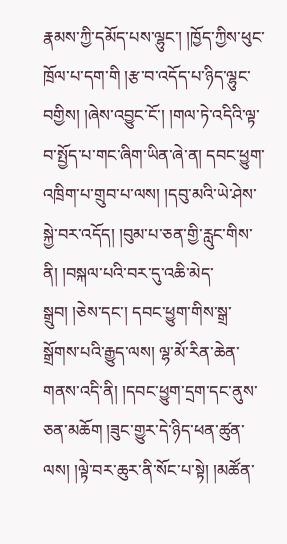རྣམས་ཀྱི་དམོད་པས་ལྷུང་། །ཁྱོད་ཀྱིས་ཕུང་ཁྲོལ་པ་དག་གི །རྩ་བ་འདོད་པ་ཉིད་ལྷུང་བགྱིས། །ཞེས་འབྱུང་ངོ་། །གལ་ཏེ་འདིའི་ལྟ་བ་སྤྱོད་པ་གང་ཞིག་ཡིན་ཞེ་ན། དབང་ཕྱུག་འཁྲིག་པ་གྲུབ་པ་ལས། །དབུ་མའི་ཡེ་ཤེས་སྐྱེ་བར་འདོད། །བུམ་པ་ཅན་གྱི་རླུང་གིས་ནི། །བསྐལ་པའི་བར་དུ་འཆི་མེད་སྒྲུབ། །ཅེས་དང་། དབང་ཕྱུག་གིས་སྒྲ་སྒྲོགས་པའི་རྒྱུད་ལས། ལྷ་མོ་རིན་ཆེན་གནས་འདི་ནི། །དབང་ཕྱུག་དྲག་དང་ནུས་ཅན་མཆོག །ཟུང་གྱུར་དེ་ཉིད་ཕན་ཚུན་ལས། །ལྟེ་བར་ཆུར་ནི་སོང་པ་སྟེ། །མཚོན་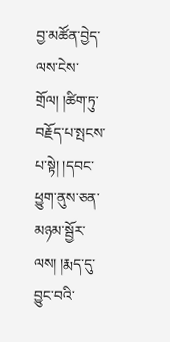བྱ་མཚོན་བྱེད་ལས་ངེས་གྲོལ། །ཚིག་ཏུ་བརྗོད་པ་སྤངས་པ་སྟེ། །དབང་ཕྱུག་ནུས་ཅན་མཉམ་སྦྱོར་ལས། །རྨད་དུ་བྱུང་བའི་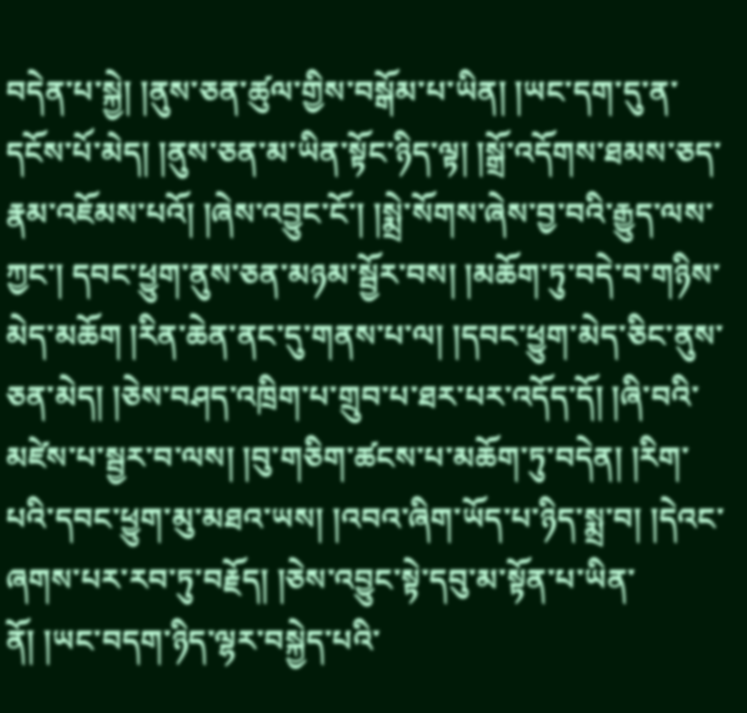བདེན་པ་སྐྱེ། །ནུས་ཅན་ཚུལ་གྱིས་བསྒོམ་པ་ཡིན། །ཡང་དག་དུ་ན་དངོས་པོ་མེད། །ནུས་ཅན་མ་ཡིན་སྟོང་ཉིད་ལྟ། །སྒྲོ་འདོགས་ཐམས་ཅད་རྣམ་འཇོམས་པའོ། །ཞེས་འབྱུང་ངོ་། །སྨྲེ་སོགས་ཞེས་བྱ་བའི་རྒྱུད་ལས་ཀྱང་། དབང་ཕྱུག་ནུས་ཅན་མཉམ་སྦྱོར་བས། །མཆོག་ཏུ་བདེ་བ་གཉིས་མེད་མཆོག །རིན་ཆེན་ནང་དུ་གནས་པ་ལ། །དབང་ཕྱུག་མེད་ཅིང་ནུས་ཅན་མེད། །ཅེས་བཤད་འཁྲིག་པ་གྲུབ་པ་ཐར་པར་འདོད་དོ། །ཞི་བའི་མཛེས་པ་སྦྱར་བ་ལས། །བུ་གཅིག་ཚངས་པ་མཆོག་ཏུ་བདེན། །རིག་པའི་དབང་ཕྱུག་མུ་མཐའ་ཡས། །འབའ་ཞིག་ཡོད་པ་ཉིད་སྨྲ་བ། །དེའང་ཞགས་པར་རབ་ཏུ་བརྗོད། །ཅེས་འབྱུང་སྟེ་དབུ་མ་སྟོན་པ་ཡིན་ནོ། །ཡང་བདག་ཉིད་ལྷར་བསྐྱེད་པའི་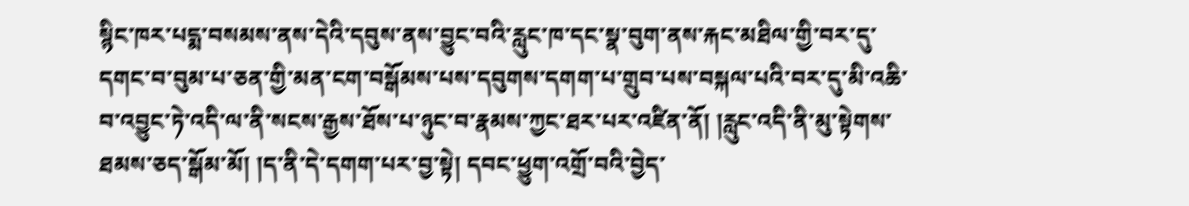སྙིང་ཁར་པདྨ་བསམས་ནས་དེའི་དབུས་ནས་བྱུང་བའི་རླུང་ཁ་དང་སྣ་བུག་ནས་རྐང་མཐིལ་གྱི་བར་དུ་དགང་བ་བུམ་པ་ཅན་གྱི་མན་ངག་བསྒོམས་པས་དབུགས་དགག་པ་གྲུབ་པས་བསྐལ་པའི་བར་དུ་མི་འཆི་བ་འབྱུང་ཏེ་འདི་ལ་ནི་སངས་རྒྱས་ཐོས་པ་ཉུང་བ་རྣམས་ཀྱང་ཐར་པར་འཛིན་ནོ། །རླུང་འདི་ནི་མུ་སྟེགས་ཐམས་ཅད་སྒོམ་མོ། །ད་ནི་དེ་དགག་པར་བྱ་སྟེ། དབང་ཕྱུག་འགྲོ་བའི་བྱེད་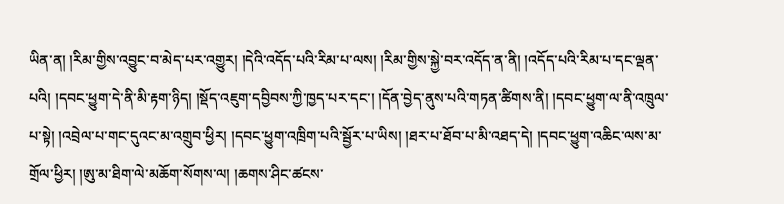ཡིན་ན། །རིམ་གྱིས་འབྱུང་བ་མེད་པར་འགྱུར། །དེའི་འདོད་པའི་རིམ་པ་ལས། །རིམ་གྱིས་སྐྱེ་བར་འདོད་ན་ནི། །འདོད་པའི་རིམ་པ་དང་ལྡན་པའི། །དབང་ཕྱུག་དེ་ནི་མི་རྟག་ཉིད། །སྡོད་འཇུག་དབྱིབས་ཀྱི་ཁྱད་པར་དང་། །དོན་བྱེད་ནུས་པའི་གཏན་ཚིགས་ནི། །དབང་ཕྱུག་ལ་ནི་འཁྲུལ་པ་སྟེ། །འབྲེལ་པ་གང་དུའང་མ་འགྲུབ་ཕྱིར། །དབང་ཕྱུག་འཁྲིག་པའི་སྦྱོར་པ་ཡིས། །ཐར་པ་ཐོབ་པ་མི་འཐད་དེ། །དབང་ཕྱུག་འཆིང་ལས་མ་གྲོལ་ཕྱིར། །ཨུ་མ་ཐིག་ལེ་མཆོག་སོགས་ལ། །ཆགས་ཤིང་ཚངས་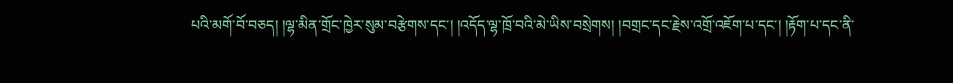པའི་མགོ་བོ་བཅད། །ལྷ་མིན་གྲོང་ཁྱེར་སུམ་བརྩེགས་དང་། །འདོད་ལྷ་ཁྲོ་བའི་མེ་ཡིས་བསྲེགས། །བགྲང་དང་རྗེས་འགྲོ་འཇོག་པ་དང་། །རྟོག་པ་དང་ནི་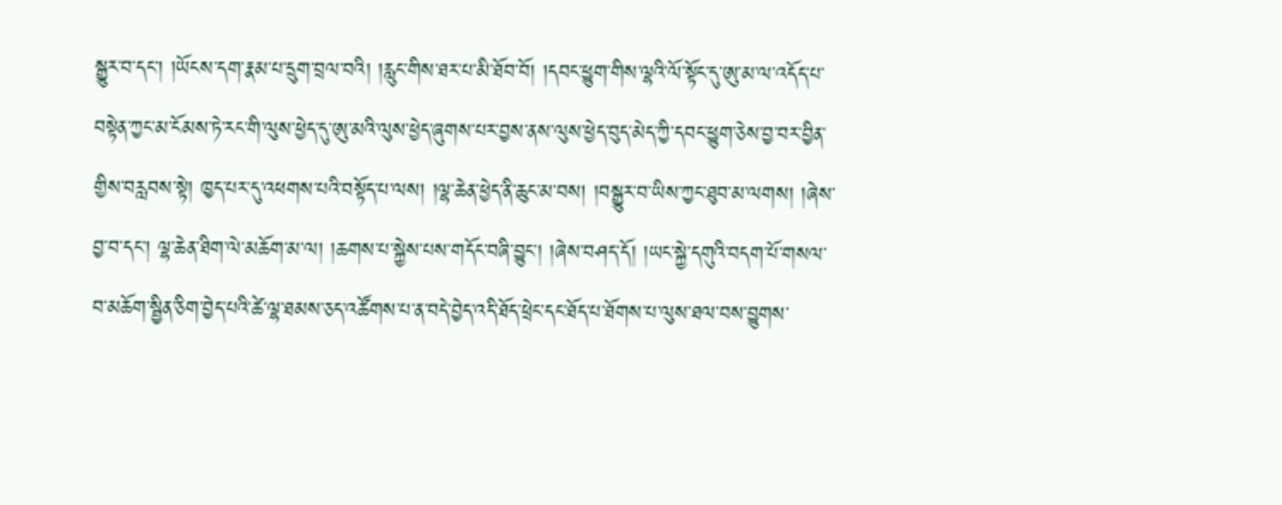སྒྱུར་བ་དང་། །ཡོངས་དག་རྣམ་པ་དྲུག་བྲལ་བའི། །རླུང་གིས་ཐར་པ་མི་ཐོབ་བོ། །དབང་ཕྱུག་གིས་ལྷའི་ལོ་སྟོང་དུ་ཨུ་མ་ལ་འདོད་པ་བསྟེན་ཀྱང་མ་ངོམས་ཏེ་རང་གི་ལུས་ཕྱེད་དུ་ཨུ་མའི་ལུས་ཕྱེད་ཞུགས་པར་བྱས་ནས་ལུས་ཕྱེད་བུད་མེད་ཀྱི་དབང་ཕྱུག་ཅེས་བྱ་བར་བྱིན་གྱིས་བརླབས་སྟེ། ཁྱད་པར་དུ་འཕགས་པའི་བསྟོད་པ་ལས། །ལྷ་ཆེན་ཕྱེད་ནི་ཆུང་མ་བས། །བསྒྱུར་བ་ཡིས་ཀྱང་ཐུབ་མ་ལགས། །ཞེས་བྱ་བ་དང་། ལྷ་ཆེན་ཐིག་ལེ་མཆོག་མ་ལ། །ཆགས་པ་སྐྱེས་པས་གདོང་བཞི་བྱུང་། །ཞེས་བཤད་དོ། །ཡང་སྐྱེ་དགུའི་བདག་པོ་གསལ་བ་མཆོག་སྦྱིན་ཅིག་བྱེད་པའི་ཚེ་ལྷ་ཐམས་ཅད་འཚོགས་པ་ན་བདེ་བྱེད་འདི་ཐོད་ཕྲེང་དང་ཐོད་པ་ཐོགས་པ་ལུས་ཐལ་བས་བྱུགས་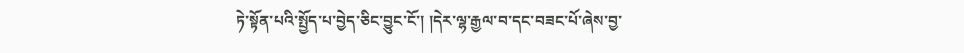ཏེ་སྟོན་པའི་སྤྱོད་པ་བྱེད་ཅིང་བྱུང་ངོ་། །དེར་ལྷ་རྒྱལ་བ་དང་བཟང་པོ་ཞེས་བྱ་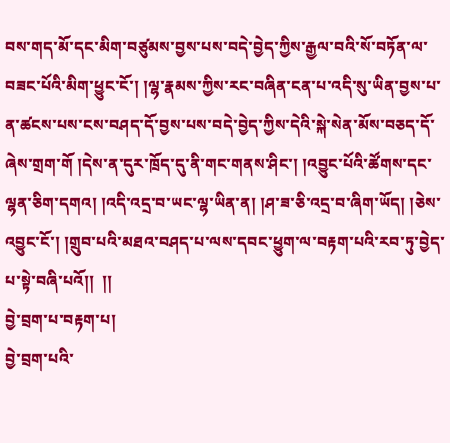བས་གད་མོ་དང་མིག་བཙུམས་བྱས་པས་བདེ་བྱེད་ཀྱིས་རྒྱལ་བའི་སོ་བཏོན་ལ་བཟང་པོའི་མིག་ཕྱུང་ངོ་། །ལྷ་རྣམས་ཀྱིས་རང་བཞིན་ངན་པ་འདི་སུ་ཡིན་བྱས་པ་ན་ཚངས་པས་ངས་བཤད་དོ་བྱས་པས་བདེ་བྱེད་ཀྱིས་དེའི་སྐེ་སེན་མོས་བཅད་དོ་ཞེས་གྲག་གོ །དེས་ན་དུར་ཁྲོད་དུ་ནི་གང་གནས་ཤིང་། །འབྱུང་པོའི་ཚོགས་དང་ལྷན་ཅིག་དགའ། །འདི་འདྲ་བ་ཡང་ལྷ་ཡིན་ན། །ཤ་ཟ་ཅི་འདྲ་བ་ཞིག་ཡོད། །ཅེས་འབྱུང་ངོ་། །གྲུབ་པའི་མཐའ་བཤད་པ་ལས་དབང་ཕྱུག་ལ་བརྟག་པའི་རབ་ཏུ་བྱེད་པ་སྟེ་བཞི་པའོ།།  །།
བྱེ་བྲག་པ་བརྟག་པ།
བྱེ་བྲག་པའི་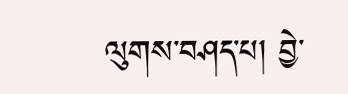ལུགས་བཤད་པ། བྱེ་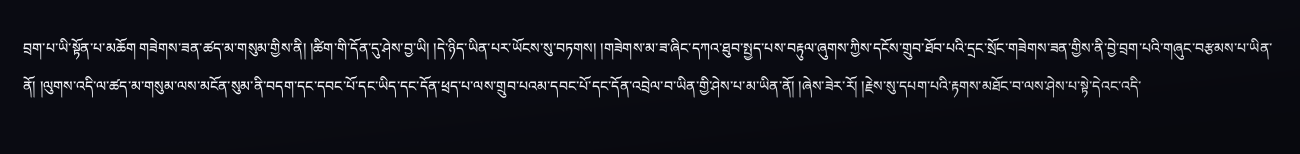བྲག་པ་ཡི་སྟོན་པ་མཆོག གཟེགས་ཟན་ཚད་མ་གསུམ་གྱིས་ནི། །ཚིག་གི་དོན་དུ་ཤེས་བྱ་ཡི། །དེ་ཉིད་ཡིན་པར་ཡོངས་སུ་བཏགས། །གཟེགས་མ་ཟ་ཞིང་དཀའ་ཐུབ་སྤྱད་པས་བརྟུལ་ཞུགས་ཀྱིས་དངོས་གྲུབ་ཐོབ་པའི་དྲང་སྲོང་གཟེགས་ཟན་གྱིས་ནི་བྱེ་བྲག་པའི་གཞུང་བརྩམས་པ་ཡིན་ནོ། །ལུགས་འདི་ལ་ཚད་མ་གསུམ་ལས་མངོན་སུམ་ནི་བདག་དང་དབང་པོ་དང་ཡིད་དང་དོན་ཕྲད་པ་ལས་གྲུབ་པའམ་དབང་པོ་དང་དོན་འབྲེལ་བ་ཡིན་གྱི་ཤེས་པ་མ་ཡིན་ནོ། །ཞེས་ཟེར་རོ། །རྗེས་སུ་དཔག་པའི་རྟགས་མཐོང་བ་ལས་ཤེས་པ་སྟེ་དེའང་འདི་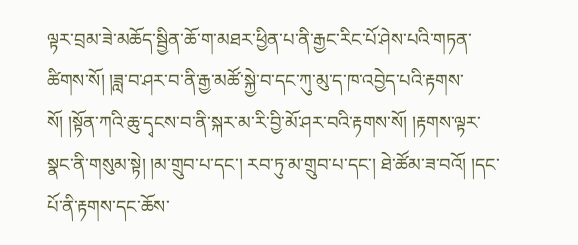ལྟར་བྲམ་ཟེ་མཆོད་སྦྱིན་ཆོ་ག་མཐར་ཕྱིན་པ་ནི་རྒྱང་རིང་པོ་ཤེས་པའི་གཏན་ཚིགས་སོ། །ཟླ་བ་ཤར་བ་ནི་རྒྱ་མཚོ་སྐྱེ་བ་དང་ཀུ་མུ་ད་ཁ་འབྱེད་པའི་རྟགས་སོ། །སྟོན་ཀའི་ཆུ་དྭངས་བ་ནི་སྐར་མ་རི་བྱི་མོ་ཤར་བའི་རྟགས་སོ། །རྟགས་ལྟར་སྣང་ནི་གསུམ་སྟེ། །མ་གྲུབ་པ་དང་། རབ་ཏུ་མ་གྲུབ་པ་དང་། ཐེ་ཚོམ་ཟ་བའོ། །དང་པོ་ནི་རྟགས་དང་ཆོས་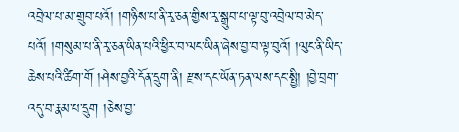འབྲེལ་པ་མ་གྲུབ་པའོ། །གཉིས་པ་ནི་རྭ་ཅན་གྱིས་རྭ་སྒྲུབ་པ་ལྟ་བུ་འབྲེལ་བ་མེད་པའོ། །གསུམ་པ་ནི་རྭ་ཅན་ཡིན་པའི་ཕྱིར་བ་ལང་ཡིན་ཞེས་བྱ་བ་ལྟ་བུའོ། །ལུང་ནི་ཡིད་ཆེས་པའི་ཚིག་གོ །ཤེས་བྱའི་དོན་དྲུག་ནི། རྫས་དང་ཡོན་ཏན་ལས་དང་སྤྱི། །བྱེ་བྲག་འདུ་བ་རྣམ་པ་དྲུག །ཅེས་བྱ་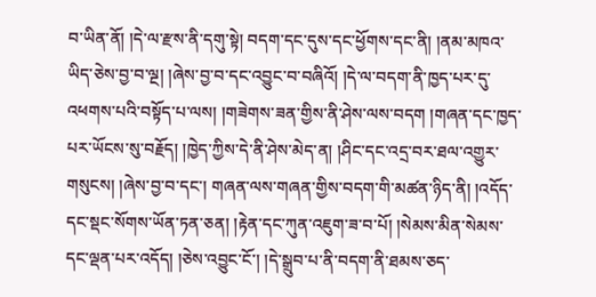བ་ཡིན་ནོ། །དེ་ལ་རྫས་ནི་དགུ་སྟེ། བདག་དང་དུས་དང་ཕྱོགས་དང་ནི། །ནམ་མཁའ་ཡིད་ཅེས་བྱ་བ་ལྔ། །ཞེས་བྱ་བ་དང་འབྱུང་བ་བཞིའོ། །དེ་ལ་བདག་ནི་ཁྱད་པར་དུ་འཕགས་པའི་བསྟོད་པ་ལས། །གཟེགས་ཟན་གྱིས་ནི་ཤེས་ལས་བདག །གཞན་དང་ཁྱད་པར་ཡོངས་སུ་བརྗོད། །ཁྱེད་ཀྱིས་དེ་ནི་ཤེས་མེད་ན། །ཤིང་དང་འདྲ་བར་ཐལ་འགྱུར་གསུངས། །ཞེས་བྱ་བ་དང་། གཞན་ལས་གཞན་གྱིས་བདག་གི་མཚན་ཉིད་ནི། །འདོད་དང་སྡང་སོགས་ཡོན་ཏན་ཅན། །རྟེན་དང་ཀུན་འཇུག་ཟ་བ་པོ། །སེམས་མིན་སེམས་དང་ལྡན་པར་འདོད། །ཅེས་འབྱུང་ངོ་། །དེ་སྒྲུབ་པ་ནི་བདག་ནི་ཐམས་ཅད་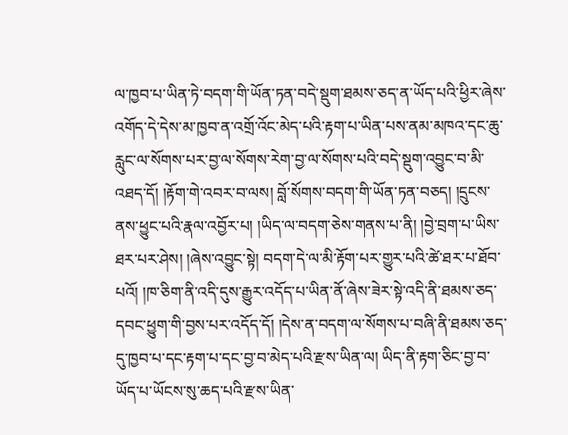ལ་ཁྱབ་པ་ཡིན་ཏེ་བདག་གི་ཡོན་ཏན་བདེ་སྡུག་ཐམས་ཅད་ན་ཡོད་པའི་ཕྱིར་ཞེས་འགོད་དེ་དེས་མ་ཁྱབ་ན་འགྲོ་འོང་མེད་པའི་རྟག་པ་ཡིན་པས་ནམ་མཁའ་དང་ཆུ་རླུང་ལ་སོགས་པར་བྱ་ལ་སོགས་རེག་བྱ་ལ་སོགས་པའི་བདེ་སྡུག་འབྱུང་བ་མི་འཐད་དོ། །རྟོག་གེ་འབར་བ་ལས། བློ་སོགས་བདག་གི་ཡོན་ཏན་བཅད། །དྲུངས་ནས་ཕྱུང་པའི་རྣལ་འབྱོར་པ། །ཡིད་ལ་བདག་ཅེས་གནས་པ་ནི། །བྱེ་བྲག་པ་ཡིས་ཐར་པར་ཤེས། །ཞེས་འབྱུང་སྟེ། བདག་དེ་ལ་མི་རྟོག་པར་གྱུར་པའི་ཚེ་ཐར་པ་ཐོབ་པའོ། །ཁ་ཅིག་ནི་འདི་དུས་རྒྱུར་འདོད་པ་ཡིན་ནོ་ཞེས་ཟེར་སྟེ་འདི་ནི་ཐམས་ཅད་དབང་ཕྱུག་གི་བྱས་པར་འདོད་དོ། །དེས་ན་བདག་ལ་སོགས་པ་བཞི་ནི་ཐམས་ཅད་དུ་ཁྱབ་པ་དང་རྟག་པ་དང་བྱ་བ་མེད་པའི་རྫས་ཡིན་ལ། ཡིད་ནི་རྟག་ཅིང་བྱ་བ་ཡོད་པ་ཡོངས་སུ་ཆད་པའི་རྫས་ཡིན་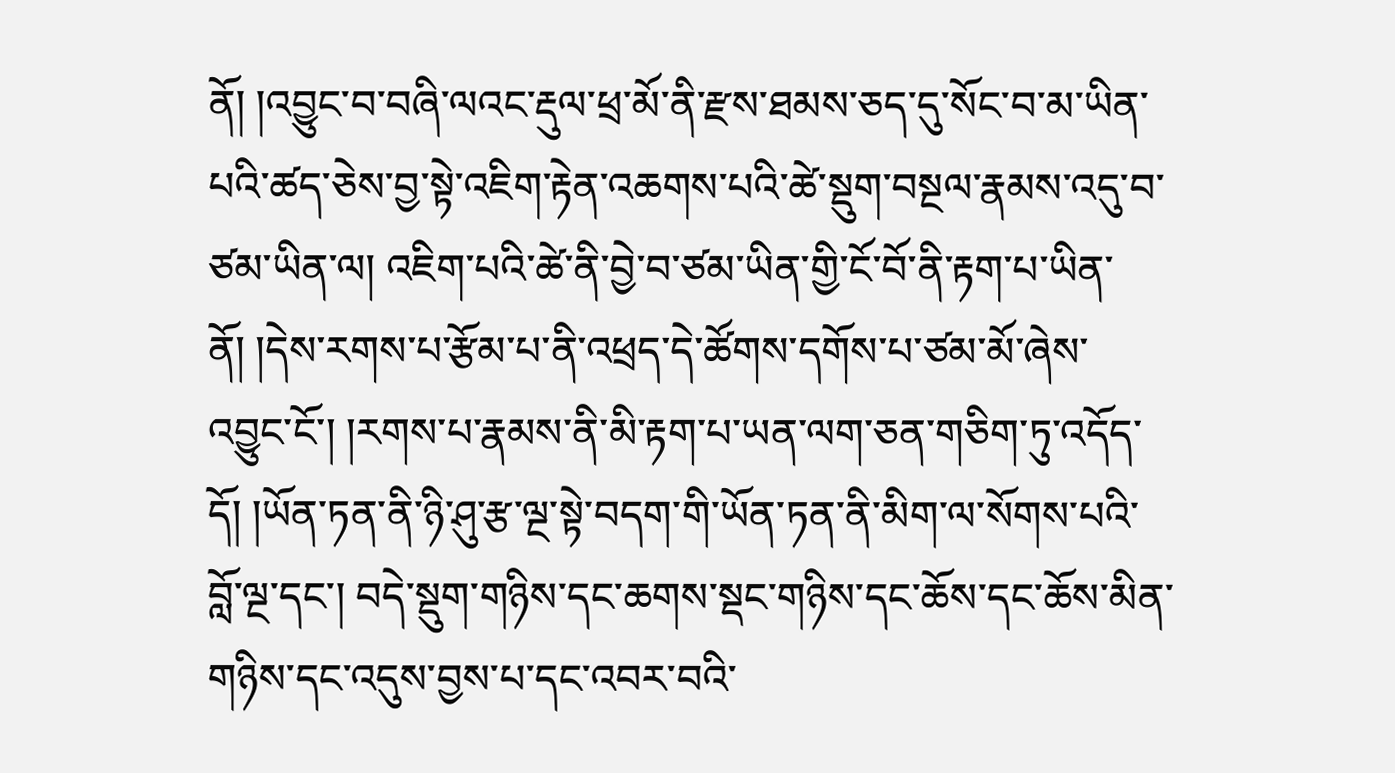ནོ། །འབྱུང་བ་བཞི་ལའང་རྡུལ་ཕྲ་མོ་ནི་རྫས་ཐམས་ཅད་དུ་སོང་བ་མ་ཡིན་པའི་ཚད་ཅེས་བྱ་སྟེ་འཇིག་རྟེན་འཆགས་པའི་ཚེ་སྡུག་བསྔལ་རྣམས་འདུ་བ་ཙམ་ཡིན་ལ། འཇིག་པའི་ཚེ་ནི་བྱེ་བ་ཙམ་ཡིན་གྱི་ངོ་བོ་ནི་རྟག་པ་ཡིན་ནོ། །དེས་རགས་པ་རྩོམ་པ་ནི་འཕྲད་དེ་ཚོགས་དགོས་པ་ཙམ་མོ་ཞེས་འབྱུང་ངོ་། །རགས་པ་རྣམས་ནི་མི་རྟག་པ་ཡན་ལག་ཅན་གཅིག་ཏུ་འདོད་དོ། །ཡོན་ཏན་ནི་ཉི་ཤུ་རྩ་ལྔ་སྟེ་བདག་གི་ཡོན་ཏན་ནི་མིག་ལ་སོགས་པའི་བློ་ལྔ་དང་། བདེ་སྡུག་གཉིས་དང་ཆགས་སྡང་གཉིས་དང་ཆོས་དང་ཆོས་མིན་གཉིས་དང་འདུས་བྱས་པ་དང་འབར་བའི་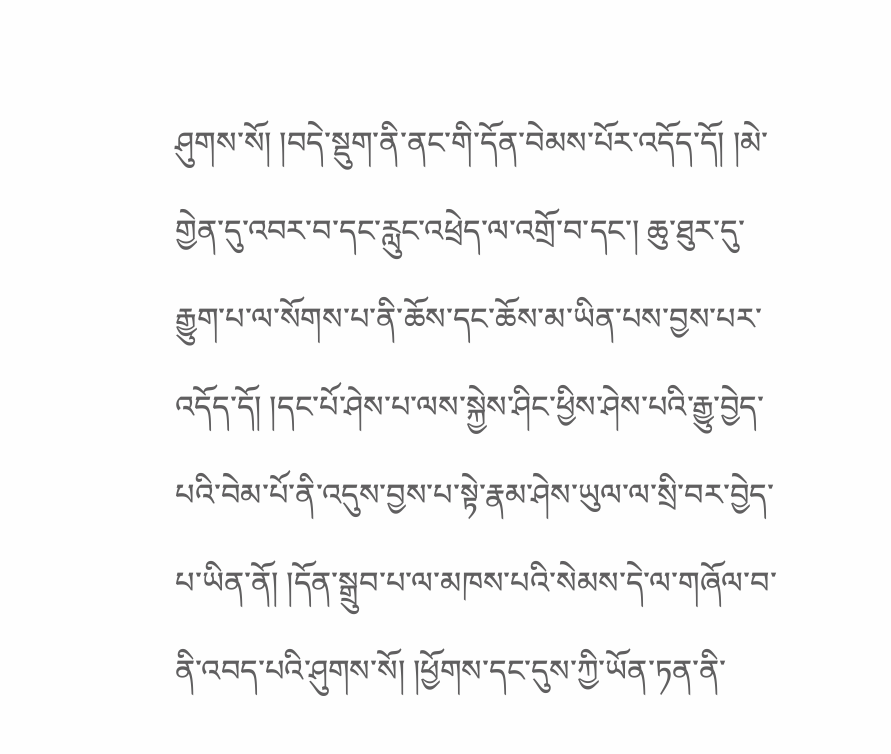ཤུགས་སོ། །བདེ་སྡུག་ནི་ནང་གི་དོན་བེམས་པོར་འདོད་དོ། །མེ་གྱེན་དུ་འབར་བ་དང་རླུང་འཕྲེད་ལ་འགྲོ་བ་དང་། ཆུ་ཐུར་དུ་རྒྱུག་པ་ལ་སོགས་པ་ནི་ཆོས་དང་ཆོས་མ་ཡིན་པས་བྱས་པར་འདོད་དོ། །དང་པོ་ཤེས་པ་ལས་སྐྱེས་ཤིང་ཕྱིས་ཤེས་པའི་རྒྱུ་བྱེད་པའི་བེམ་པོ་ནི་འདུས་བྱས་པ་སྟེ་རྣམ་ཤེས་ཡུལ་ལ་སྲི་བར་བྱེད་པ་ཡིན་ནོ། །དོན་སྒྲུབ་པ་ལ་མཁས་པའི་སེམས་དེ་ལ་གཞོལ་བ་ནི་འབད་པའི་ཤུགས་སོ། །ཕྱོགས་དང་དུས་ཀྱི་ཡོན་ཏན་ནི་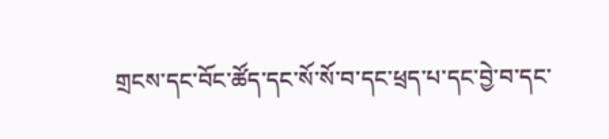གྲངས་དང་བོང་ཚོད་དང་སོ་སོ་བ་དང་ཕྲད་པ་དང་བྱེ་བ་དང་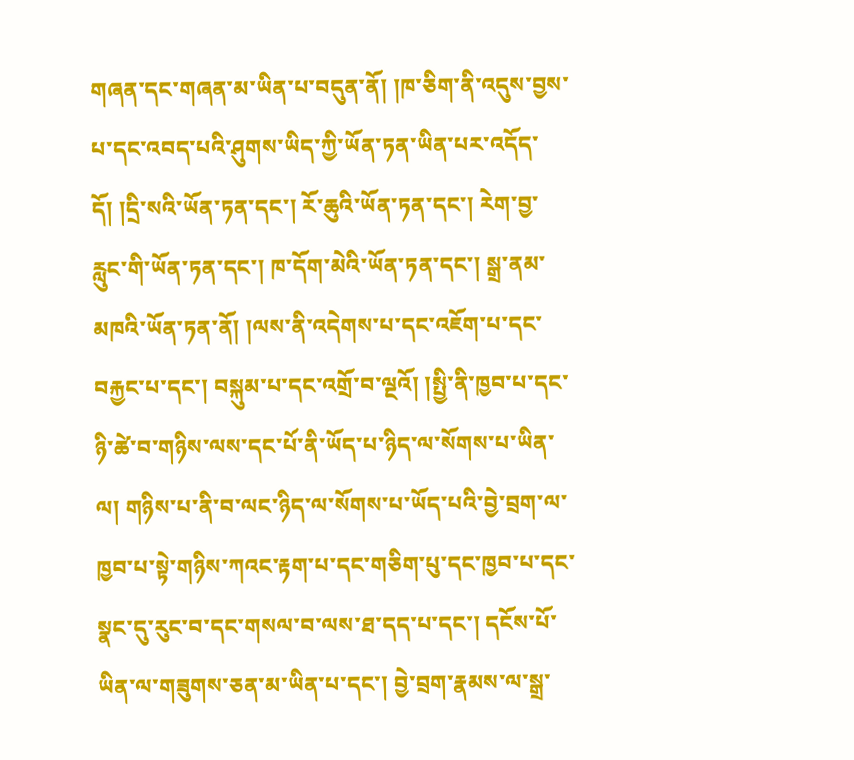གཞན་དང་གཞན་མ་ཡིན་པ་བདུན་ནོ། །ཁ་ཅིག་ནི་འདུས་བྱས་པ་དང་འབད་པའི་ཤུགས་ཡིད་ཀྱི་ཡོན་ཏན་ཡིན་པར་འདོད་དོ། །དྲི་སའི་ཡོན་ཏན་དང་། རོ་ཆུའི་ཡོན་ཏན་དང་། རེག་བྱ་རླུང་གི་ཡོན་ཏན་དང་། ཁ་དོག་མེའི་ཡོན་ཏན་དང་། སྒྲ་ནམ་མཁའི་ཡོན་ཏན་ནོ། །ལས་ནི་འདེགས་པ་དང་འཇོག་པ་དང་བརྐྱང་པ་དང་། བསྐུམ་པ་དང་འགྲོ་བ་ལྔའོ། །སྤྱི་ནི་ཁྱབ་པ་དང་ཉི་ཚེ་བ་གཉིས་ལས་དང་པོ་ནི་ཡོད་པ་ཉིད་ལ་སོགས་པ་ཡིན་ལ། གཉིས་པ་ནི་བ་ལང་ཉིད་ལ་སོགས་པ་ཡོད་པའི་བྱེ་བྲག་ལ་ཁྱབ་པ་སྟེ་གཉིས་ཀའང་རྟག་པ་དང་གཅིག་པུ་དང་ཁྱབ་པ་དང་སྣང་དུ་རུང་བ་དང་གསལ་བ་ལས་ཐ་དད་པ་དང་། དངོས་པོ་ཡིན་ལ་གཟུགས་ཅན་མ་ཡིན་པ་དང་། བྱེ་བྲག་རྣམས་ལ་སྒྲ་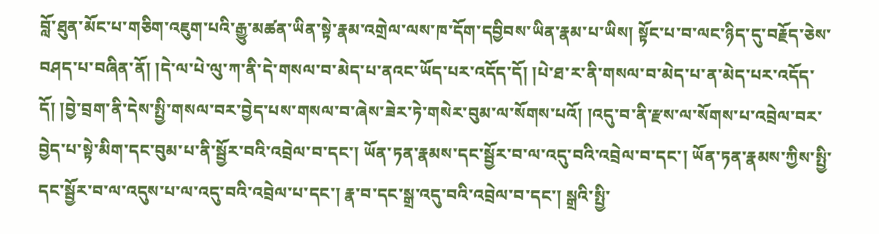བློ་ཐུན་མོང་པ་གཅིག་འཇུག་པའི་རྒྱུ་མཚན་ཡིན་སྟེ་རྣམ་འགྲེལ་ལས་ཁ་དོག་དབྱིབས་ཡིན་རྣམ་པ་ཡིས། སྟོང་པ་བ་ལང་ཉིད་དུ་བརྗོད་ཅེས་བཤད་པ་བཞིན་ནོ། །དེ་ལ་པེ་ལུ་ཀ་ནི་དེ་གསལ་བ་མེད་པ་ནའང་ཡོད་པར་འདོད་དོ། །པེ་ཐ་ར་ནི་གསལ་བ་མེད་པ་ན་མེད་པར་འདོད་དོ། །བྱེ་བྲག་ནི་དེས་སྤྱི་གསལ་བར་བྱེད་པས་གསལ་བ་ཞེས་ཟེར་ཏེ་གསེར་བུམ་ལ་སོགས་པའོ། །འདུ་བ་ནི་རྫས་ལ་སོགས་པ་འབྲེལ་བར་བྱེད་པ་སྟེ་མིག་དང་བུམ་པ་ནི་སྦྱོར་བའི་འབྲེལ་བ་དང་། ཡོན་ཏན་རྣམས་དང་སྦྱོར་བ་ལ་འདུ་བའི་འབྲེལ་བ་དང་། ཡོན་ཏན་རྣམས་ཀྱིས་སྤྱི་དང་སྦྱོར་བ་ལ་འདུས་པ་ལ་འདུ་བའི་འབྲེལ་པ་དང་། རྣ་བ་དང་སྒྲ་འདུ་བའི་འབྲེལ་བ་དང་། སྒྲའི་སྤྱི་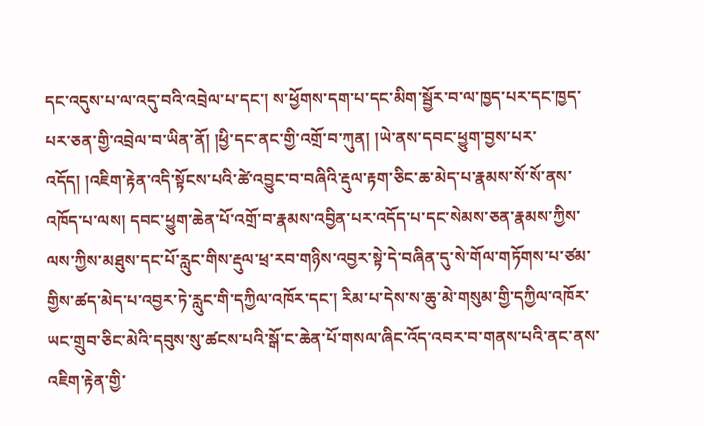དང་འདུས་པ་ལ་འདུ་བའི་འབྲེལ་པ་དང་། ས་ཕྱོགས་དག་པ་དང་མིག་སྦྱོར་བ་ལ་ཁྱད་པར་དང་ཁྱད་པར་ཅན་གྱི་འབྲེལ་བ་ཡིན་ནོ། །ཕྱི་དང་ནང་གྱི་འགྲོ་བ་ཀུན། །ཡེ་ནས་དབང་ཕྱུག་བྱས་པར་འདོད། །འཇིག་རྟེན་འདི་སྟོངས་པའི་ཚེ་འབྱུང་བ་བཞིའི་རྡུལ་རྟག་ཅིང་ཆ་མེད་པ་རྣམས་སོ་སོ་ནས་འཁོད་པ་ལས། དབང་ཕྱུག་ཆེན་པོ་འགྲོ་བ་རྣམས་འབྱིན་པར་འདོད་པ་དང་སེམས་ཅན་རྣམས་ཀྱིས་ལས་ཀྱིས་མཐུས་དང་པོ་རླུང་གིས་རྡུལ་ཕྲ་རབ་གཉིས་འབྱར་སྟེ་དེ་བཞིན་དུ་སེ་གོལ་གཏོགས་པ་ཙམ་གྱིས་ཚད་མེད་པ་འབྱར་ཏེ་རླུང་གི་དཀྱིལ་འཁོར་དང་། རིམ་པ་དེས་ས་ཆུ་མེ་གསུམ་གྱི་དཀྱིལ་འཁོར་ཡང་གྲུབ་ཅིང་མེའི་དབུས་སུ་ཚངས་པའི་སྒོ་ང་ཆེན་པོ་གསལ་ཞིང་འོད་འབར་བ་གནས་པའི་ནང་ནས་འཇིག་རྟེན་གྱི་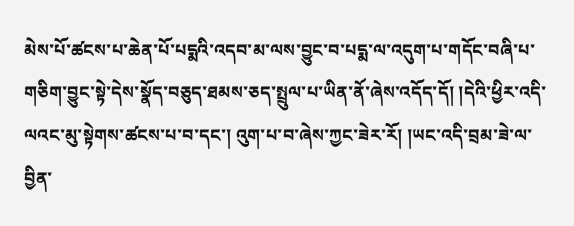མེས་པོ་ཚངས་པ་ཆེན་པོ་པདྨའི་འདབ་མ་ལས་བྱུང་བ་པདྨ་ལ་འདུག་པ་གདོང་བཞི་པ་གཅིག་བྱུང་སྟེ་དེས་སྣོད་བཅུད་ཐམས་ཅད་སྤྲུལ་པ་ཡིན་ནོ་ཞེས་འདོད་དོ། །དེའི་ཕྱིར་འདི་ལའང་མུ་སྟེགས་ཚངས་པ་བ་དང་། འུག་པ་བ་ཞེས་ཀྱང་ཟེར་རོ། །ཡང་འདི་བྲམ་ཟེ་ལ་བྱིན་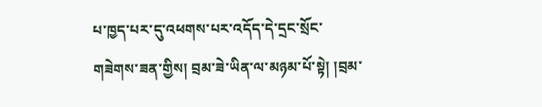པ་ཁྱད་པར་དུ་འཕགས་པར་འདོད་དེ་དྲང་སྲོང་གཟེགས་ཟན་གྱིས། བྲམ་ཟེ་ཡིན་ལ་མཉམ་པོ་སྟེ། །བྲམ་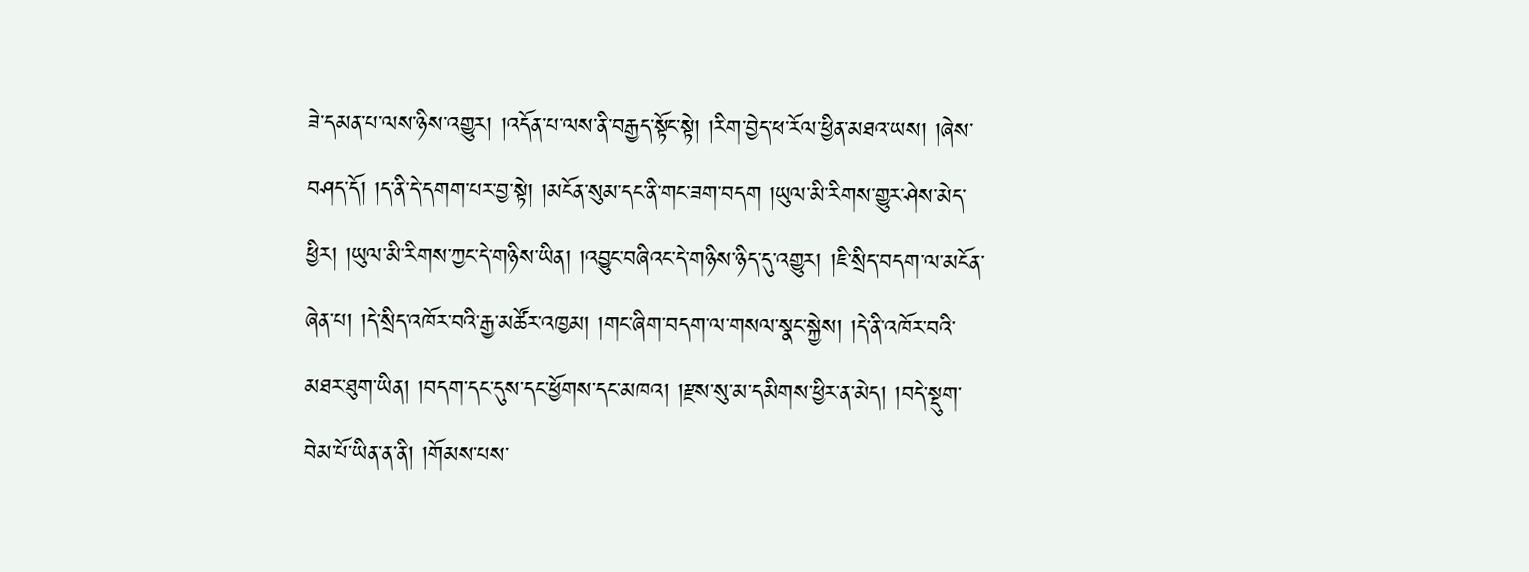ཟེ་དམན་པ་ལས་ཉིས་འགྱུར། །འདོན་པ་ལས་ནི་བརྒྱད་སྟོང་སྟེ། །རིག་བྱེད་ཕ་རོལ་ཕྱིན་མཐའ་ཡས། །ཞེས་བཤད་དོ། །ད་ནི་དེ་དགག་པར་བྱ་སྟེ། །མངོན་སུམ་དང་ནི་གང་ཟག་བདག །ཡུལ་མི་རིགས་གྱུར་ཤེས་མེད་ཕྱིར། །ཡུལ་མི་རིགས་ཀྱང་དེ་གཉིས་ཡིན། །འབྱུང་བཞིའང་དེ་གཉིས་ཉིད་དུ་འགྱུར། །ཇི་སྲིད་བདག་ལ་མངོན་ཞེན་པ། །དེ་སྲིད་འཁོར་བའི་རྒྱ་མཚོར་འཁྱམ། །གང་ཞིག་བདག་ལ་གསལ་སྣང་སྐྱེས། །དེ་ནི་འཁོར་བའི་མཐར་ཐུག་ཡིན། །བདག་དང་དུས་དང་ཕྱོགས་དང་མཁའ། །རྫས་སུ་མ་དམིགས་ཕྱིར་ན་མེད། །བདེ་སྡུག་བེམ་པོ་ཡིན་ན་ནི། །གོམས་པས་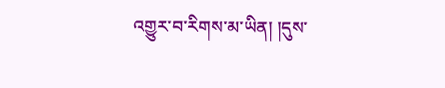འགྱུར་བ་རིགས་མ་ཡིན། །དུས་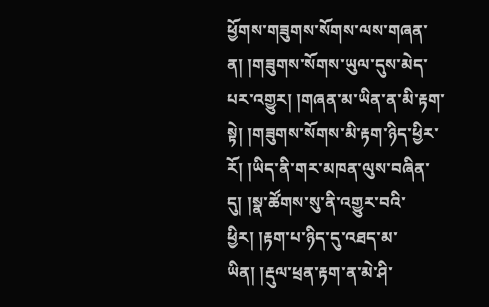ཕྱོགས་གཟུགས་སོགས་ལས་གཞན་ན། །གཟུགས་སོགས་ཡུལ་དུས་མེད་པར་འགྱུར། །གཞན་མ་ཡིན་ན་མི་རྟག་སྟེ། །གཟུགས་སོགས་མི་རྟག་ཉིད་ཕྱིར་རོ། །ཡིད་ནི་གར་མཁན་ལུས་བཞིན་དུ། །སྣ་ཚོགས་སུ་ནི་འགྱུར་བའི་ཕྱིར། །རྟག་པ་ཉིད་དུ་འཐད་མ་ཡིན། །རྡུལ་ཕྲན་རྟག་ན་མེ་ཤི་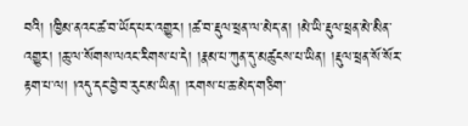བའི། །ཁྱིམ་ནའང་ཚ་བ་ཡོད་པར་འགྱུར། །ཚ་བ་རྡུལ་ཕྲན་ལ་མེད་ན། །མེ་ཡི་རྡུལ་ཕྲན་མེ་མིན་འགྱུར། །ཆུ་ལ་སོགས་ལའང་རིགས་པ་དེ། །རྣམ་པ་ཀུན་དུ་མཚུངས་པ་ཡིན། །རྡུལ་ཕྲན་སོ་སོར་རྟག་པ་ལ། །འདུ་དང་བྱེ་བ་རུང་མ་ཡིན། །རགས་པ་ཆ་མེད་གཅིག་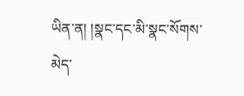ཡིན་ན། །སྣང་དང་མི་སྣང་སོགས་མེད་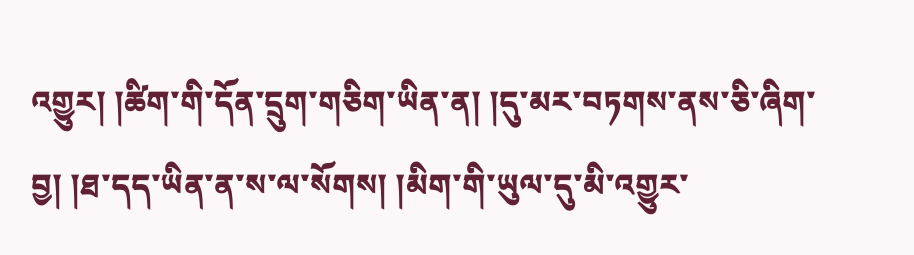འགྱུར། །ཚིག་གི་དོན་དྲུག་གཅིག་ཡིན་ན། །དུ་མར་བཏགས་ནས་ཅི་ཞིག་བྱ། །ཐ་དད་ཡིན་ན་ས་ལ་སོགས། །མིག་གི་ཡུལ་དུ་མི་འགྱུར་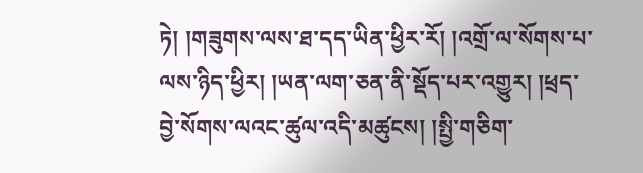ཏེ། །གཟུགས་ལས་ཐ་དད་ཡིན་ཕྱིར་རོ། །འགྲོ་ལ་སོགས་པ་ལས་ཉིད་ཕྱིར། །ཡན་ལག་ཅན་ནི་སྡོད་པར་འགྱུར། །ཕྲད་བྱེ་སོགས་ལའང་ཚུལ་འདི་མཚུངས། །སྤྱི་གཅིག་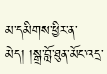མ་དམིགས་ཕྱིར་ན་མེད། །སྒྲ་བློ་ཐུན་མོང་འདྲ་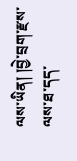ལས་ཡིན། །བྱེ་བྲག་རྫས་ལས་ཐ་དད་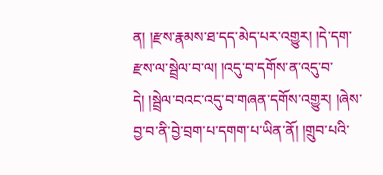ན། །རྫས་རྣམས་ཐ་དད་མེད་པར་འགྱུར། །དེ་དག་རྫས་ལ་སྦྲེལ་བ་ལ། །འདུ་བ་དགོས་ན་འདུ་བ་དེ། །སྦྲེལ་བའང་འདུ་བ་གཞན་དགོས་འགྱུར། །ཞེས་བྱ་བ་ནི་བྱེ་བྲག་པ་དགག་པ་ཡིན་ནོ། །གྲུབ་པའི་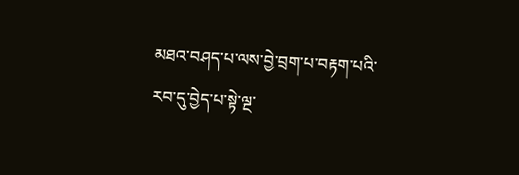མཐའ་བཤད་པ་ལས་བྱེ་བྲག་པ་བརྟག་པའི་རབ་དུ་བྱེད་པ་སྟེ་ལྔ་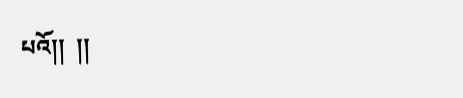པའོ།།  །།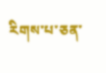རིགས་པ་ཅན་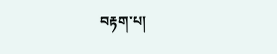བརྟག་པ།